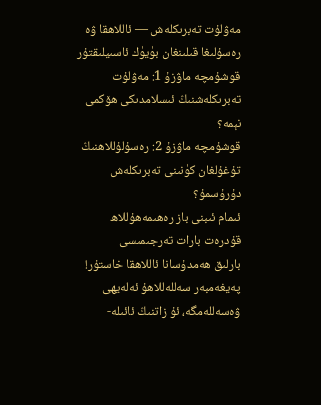مەۋلۇت تەبرىكلەش — ئاللاھقا ۋە رەسۇلىغا قىلىنغان بۈيۈك ئاسىيلىقتۇر
قوشۇمچە ماۋزۇ 1: مەۋلۇت تەبرىكلەشنىڭ ئىسلامدىكى ھۆكمى نېمە؟
قوشۇمچە ماۋزۇ 2: رەسۇلۇللاھنىڭ تۇغۇلغان كۈنىنى تەبرىكلەش دۇرۇسمۇ؟
ئىمام ئىبنى باز رەھىمەھۇللاھ
قۇدرەت بارات تەرجىمىسى
بارلىق ھەمدۇسانا ئاللاھقا خاستۇر! پەيغەمبەر سەللەللاھۇ ئەلەيھى ۋەسەللەمگە، ئۇ زاتنىڭ ئائىلە-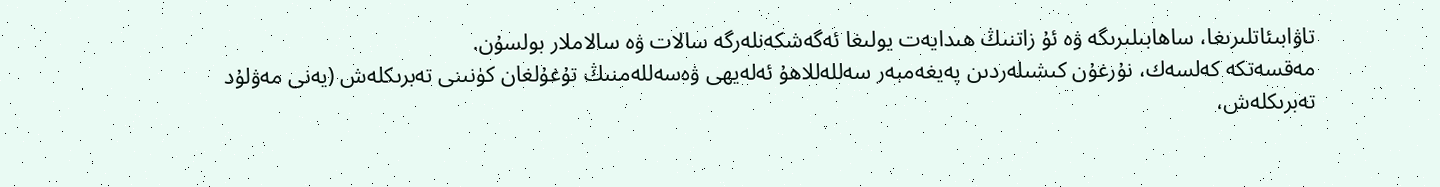تاۋابىئاتلىرىغا، ساھابىلىرىگە ۋە ئۇ زاتنىڭ ھىدايەت يولىغا ئەگەشكەنلەرگە سالات ۋە سالاملار بولسۇن.
مەقسەتكە كەلسەك، نۇرغۇن كىشىلەردىن پەيغەمبەر سەللەللاھۇ ئەلەيھى ۋەسەللەمنىڭ تۇغۇلغان كۈنىنى تەبرىكلەش (يەنى مەۋلۇد تەبرىكلەش،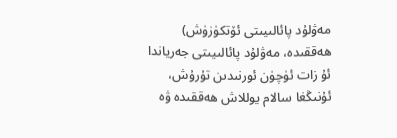مەۋلۇد پائالىيىتى ئۆتكۈزۈش) ھەققىدە، مەۋلۇد پائالىيىتى جەرياندا ئۇ زات ئۈچۈن ئورنىدىن تۇرۇش، ئۇنىڭغا سالام يوللاش ھەققىدە ۋە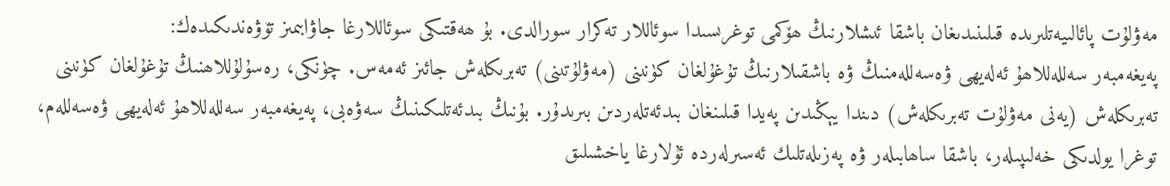مەۋلۇت پائالىيەتلىرىدە قىلىنىدىغان باشقا ئىشلارنىڭ ھۆكمى توغرىسىدا سوئاللار تەكرار سورالدى. بۇ ھەقتىكى سوئاللارغا جاۋابىمىز تۆۋەندىكىدەك:
پەيغەمبەر سەللەللاھۇ ئەلەيھى ۋەسەللەمنىڭ ۋە باشقىلارنىڭ تۇغۇلغان كۈنىنى (مەۋلۇتىنى) تەبرىكلەش جائىز ئەمەس. چۈنكى، رەسۇلۇللاھنىڭ تۇغۇلغان كۈنىنى تەبرىكلەش (يەنى مەۋلۇت تەبرىكلەش) دىندا يېڭىدىن پەيدا قىلىنغان بىدئەتلەردىن بىرىدۇر. بۇنىڭ بىدئەتلىكىنىڭ سەۋەبى، پەيغەمبەر سەللەللاھۇ ئەلەيھى ۋەسەللەم، توغرا يولدىكى خەلىپىلەر، باشقا ساھابىلەر ۋە پەزىلەتلىك ئەسىرلەردە ئۇلارغا ياخشىلىق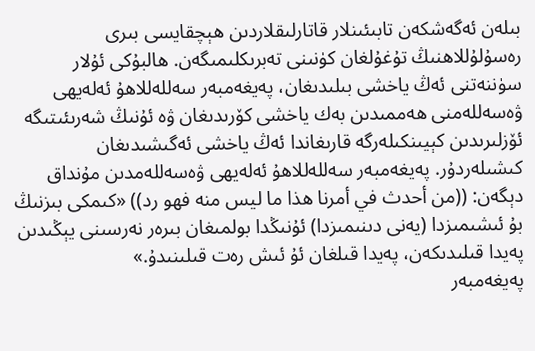بىلەن ئەگەشكەن تابىئىنلار قاتارلىقلاردىن ھېچقايسى بىرى رەسۇلۇللاھنىڭ تۇغۇلغان كۈنىنى تەبرىكلىمىگەن. ھالبۇكى ئۇلار سۈننەتنى ئەڭ ياخشى بىلىدىغان، پەيغەمبەر سەللەللاھۇ ئەلەيھى ۋەسەللەمنى ھەممىدىن بەك ياخشى كۆرىدىغان ۋە ئۇنىڭ شەرىئىتىگە ئۆزلىرىدىن كېيىنكىلەرگە قارىغاندا ئەڭ ياخشى ئەگىشىدىغان كىشىلەردۇر. پەيغەمبەر سەللەللاھۇ ئەلەيھى ۋەسەللەمدىن مۇنداق دېگەن: ((من أحدث في أمرنا هذا ما ليس منه فهو رد)) «كىمكى بىزنىڭ بۇ ئىشىمىزدا (يەنى دىنىمىزدا) ئۇنىڭدا بولمىغان بىرەر نەرسىنى يېڭىدىن پەيدا قىلىدىكەن، پەيدا قىلغان ئۇ ئىش رەت قىلىنىدۇ.»
پەيغەمبەر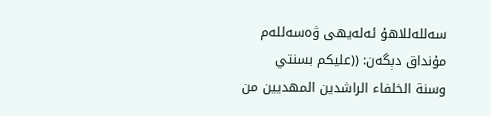سەللەللاھۇ ئەلەيھى ۋەسەللەم مۇنداق دېگەن: ((عليكم بسنتي وسنة الخلفاء الراشدين المهديين من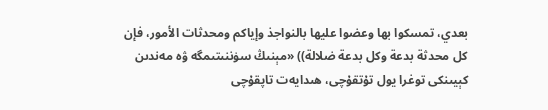بعدي، تمسكوا بها وعضوا عليها بالنواجذ وإياكم ومحدثات الأمور، فإن كل محدثة بدعة وكل بدعة ضلالة)) «مېنىڭ سۈننىتىمگە ۋە مەندىن كېيىنكى توغرا يول تۇتقۇچى، ھىدايەت تاپقۇچى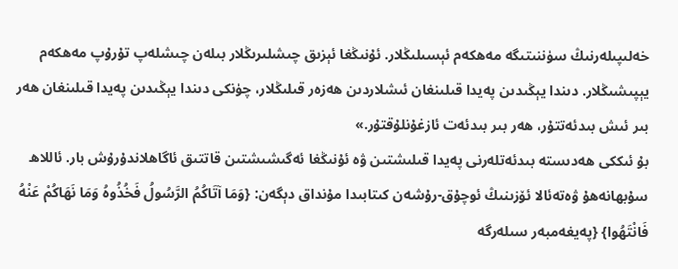خەلىپىلەرنىڭ سۈننىتىگە مەھكەم ئېسىلىڭلار. ئۇنىڭغا ئېزىق چىشلىرىڭلار بىلەن چىشلەپ تۇرۇپ مەھكەم يېپىشىڭلار. دىندا يېڭىدىن پەيدا قىلىنغان ئىشلاردىن ھەزەر قىلىڭلار، چۈنكى دىندا يېڭىدىن پەيدا قىلىنغان ھەر بىر ئىش بىدئەتتۇر، ھەر بىر بىدئەت ئازغۇنلۇقتۇر.»
بۇ ئىككى ھەدىستە بىدئەتلەرنى پەيدا قىلىشتىن ۋە ئۇنىڭغا ئەگىشىشتىن قاتتىق ئاگاھلاندۇرۇش بار. ئاللاھ سۇبھانەھۇ ۋەتەئالا ئۆزىنىڭ ئوچۇق-رۇشەن كىتابىدا مۇنداق دېگەن: {وَمَا آتَاكُمُ الرَّسُولُ فَخُذُوهُ وَمَا نَهَاكُمْ عَنْهُ فَانْتَهُوا} {پەيغەمبەر سىلەرگە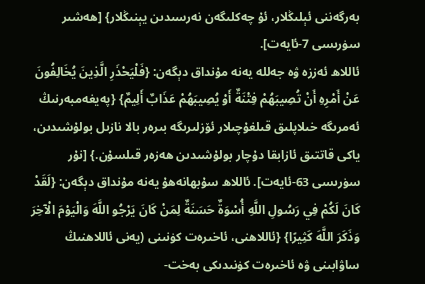بەرگەننى ئېلىڭلار، ئۇ چەكلىگەن نەرسىدىن يېنىڭلار} [ھەشىر سۈرىسى 7-ئايەت].
ئاللاھ ئەززە ۋە جەللە يەنە مۇنداق دېگەن: {فَلْيَحْذَرِ الَّذِينَ يُخَالِفُونَ عَنْ أَمْرِهِ أَنْ تُصِيبَهُمْ فِتْنَةٌ أَوْ يُصِيبَهُمْ عَذَابٌ أَلِيمٌ} {پەيغەمبەرنىڭ ئەمرىگە خىلاپلىق قىلغۇچىلار ئۆزلىرىگە بىرەر بالا نازىل بولۇشىدىن، ياكى قاتتىق ئازابقا دۇچار بولۇشىدىن ھەزەر قىلسۇن.} [نۇر سۈرىسى 63-ئايەت]. ئاللاھ سۇبھانەھۇ يەنە مۇنداق دېگەن: {لَقَدْ كَانَ لَكُمْ فِي رَسُولِ اللَّهِ أُسْوَةٌ حَسَنَةٌ لِمَنْ كَانَ يَرْجُو اللَّهَ وَالْيَوْمَ الْآخِرَ وَذَكَرَ اللَّهَ كَثِيرًا} {ئاللاھنى، ئاخىرەت كۈنىنى (يەنى ئاللاھنىڭ ساۋابىنى ۋە ئاخىرەت كۈنىدىكى بەخت-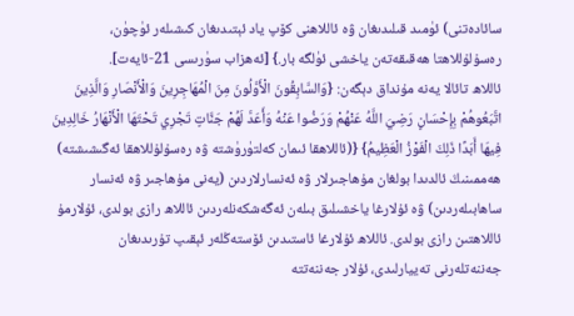سائادەتنى) ئۈمىد قىلىدىغان ۋە ئاللاھنى كۆپ ياد ئېتىدىغان كىشىلەر ئۈچۈن، رەسۇلۇللاھتا ھەقىقەتەن ياخشى ئۈلگە بار.} [ئەھزاب سۈرىسى 21-ئايەت].
ئاللاھ تائالا يەنە مۇنداق دېگەن: {وَالسَّابِقُونَ الْأَوَّلُونَ مِنَ الْمُهَاجِرِينَ وَالْأَنْصَارِ وَالَّذِينَ اتَّبَعُوهُمْ بِإِحْسَانٍ رَضِيَ اللَّهُ عَنْهُمْ وَرَضُوا عَنْهُ وَأَعَدَّ لَهُمْ جَنَّاتٍ تَجْرِي تَحْتَهَا الْأَنْهَارُ خَالِدِينَ فِيهَا أَبَدًا ذَلِكَ الْفَوْزُ الْعَظِيمُ} {(ئاللاھقا ئىمان كەلتۈرۈشتە ۋە رەسۇلۇللاھقا ئەگىشىشتە) ھەممىنىڭ ئالدىدا بولغان مۇھاجىرلار ۋە ئەنسارلاردىن (يەنى مۇھاجىر ۋە ئەنسار ساھابىلەردىن) ۋە ئۇلارغا ياخشىلىق بىلەن ئەگەشكەنلەردىن ئاللاھ رازى بولدى، ئۇلارمۇ ئاللاھتىن رازى بولدى. ئاللاھ ئۇلارغا ئاستىدىن ئۆستەڭلەر ئېقىپ تۇرىدىغان جەننەتلەرنى تەييارلىدى، ئۇلار جەننەتتە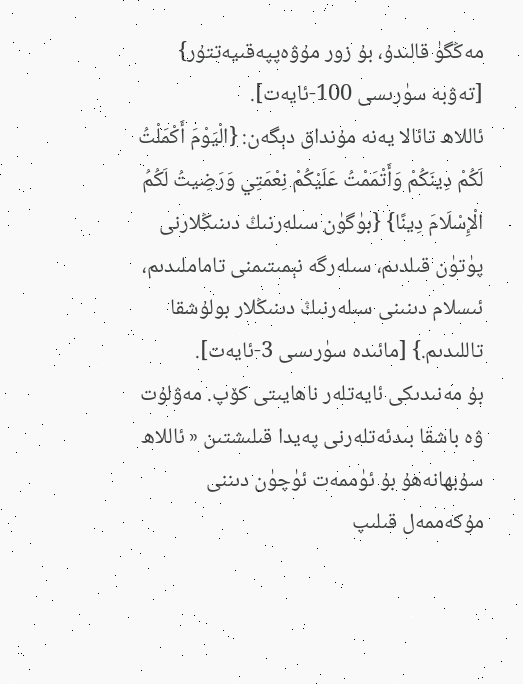مەڭگۈ قالىدۇ، بۇ زور مۇۋەپپەقىيەتتۇر} [تەۋبە سۈرىسى 100-ئايەت].
ئاللاھ تائالا يەنە مۇنداق دېگەن: {الْيَوْمَ أَكْمَلْتُ لَكُمْ دِينَكُمْ وَأَتْمَمْتُ عَلَيْكُمْ نِعْمَتِي وَرَضِيتُ لَكُمُ الْإِسْلَامَ دِينًا} {بۈگۈن سىلەرنىڭ دىنىڭلارنى پۈتۈن قىلدىم، سىلەرگە نېمىتىمنى تاماملىدىم، ئىسلام دىنىنى سىلەرنىڭ دىنىڭلار بولۇشقا تاللىدىم.} [مائىدە سۈرىسى 3-ئايەت].
بۇ مەنىدىكى ئايەتلەر ناھايىتى كۆپ. مەۋلۇت ۋە باشقا بىدئەتلەرنى پەيدا قىلىشتىن « ئاللاھ سۇبھانەھۇ بۇ ئۈممەت ئۈچۈن دىننى مۇكەممەل قىلىپ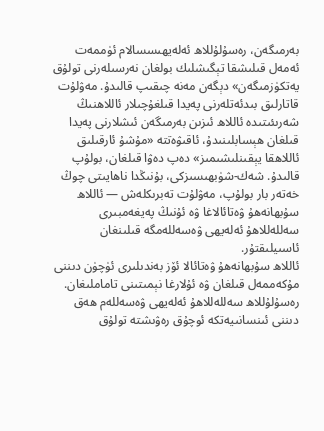بەرمىگەن، رەسۇلۇللاھ ئەلەيھىسسالام ئۈممەت ئەمەل قىلىشقا تېگىشلىك بولغان نەرسىلەرنى تولۇق يەتكۈزمىگەن» دېگەن مەنە چىقىپ قالىدۇ. مەۋلۇت قاتارلىق بىدئەتلەرنى پەيدا قىلغۇچىلار ئاللاھنىڭ شەرىئىتىدە ئاللاھ ئىزىن بەرمىگەن ئىشلارنى پەيدا قىلغان ھېسابلىنىدۇ، ئاقىۋەتتە «مۇشۇ ئارقىلىق ئاللاھقا يېقىنلىشىمىز» دەپ دەۋا قىلغان، بولۇپ قالىدۇ. شەك-شۈبھىسىزكى، بۇنىڭدا ناھايىتى چوڭ خەتەر بار بولۇپ، مەۋلۇت تەبرىكلەش — ئاللاھ سۇبھانەھۇ ۋەتائالاغا ۋە ئۇنىڭ پەيغەمبىرى سەللەللاھۇ ئەلەيھى ۋەسەللەمگە قىلىنغان ئاسىيلىقتۇر.
ئاللاھ سۇبھانەھۇ ۋەتائالا ئۆز بەندىلىرى ئۈچۈن دىننى مۇكەممەل قىلغان ۋە ئۇلارغا نېمىتىنى تاماملىغان. رەسۇلۇللاھ سەللەللاھۇ ئەلەيھى ۋەسەللەم ھەق دىننى ئىنسانىيەتكە ئوچۇق رەۋىشتە تولۇق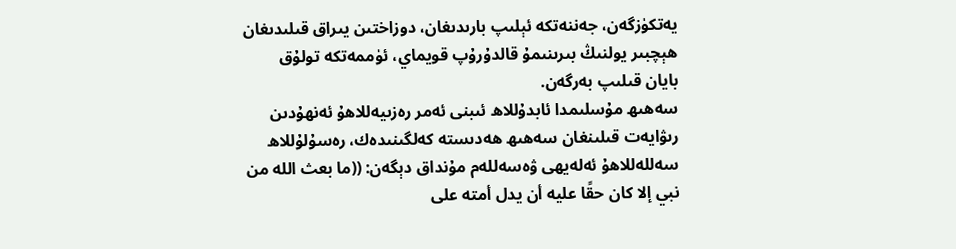يەتكۈزگەن، جەننەتكە ئېلىپ بارىدىغان، دوزاختىن يىراق قىلىدىغان ھېچبىر يولنىڭ بىرىنىمۇ قالدۇرۇپ قويماي، ئۈممەتكە تولۇق بايان قىلىپ بەرگەن.
سەھىھ مۇسلىمدا ئابدۇللاھ ئىبنى ئەمر رەزىيەللاھۇ ئەنھۇدىن رىۋايەت قىلىنغان سەھىھ ھەدىستە كەلگىنىدەك، رەسۇلۇللاھ سەللەللاھۇ ئەلەيھى ۋەسەللەم مۇنداق دېگەن: ((ما بعث الله من نبي إلا كان حقًا عليه أن يدل أمته على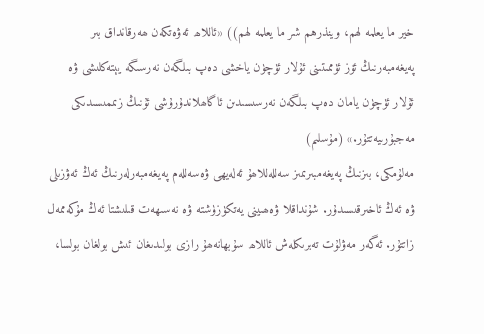خير ما يعلمه لهم، وينذرهم شر ما يعلمه لهم)) «ئاللاھ ئەۋەتكەن ھەرقانداق بىر پەيغەمبەرنىڭ ئۆز ئۈممىتىنى ئۇلار ئۈچۈن ياخشى دەپ بىلگەن نەرسىگە يېتەكلىشى ۋە ئۇلار ئۈچۈن يامان دەپ بىلگەن نەرسىسىدىن ئاگاھلاندۇرۇشى ئۇنىڭ زىممىسىدىكى مەجبۇرىيەتتۇر.» (مۇسلىم)
مەلۇمكى، بىزنىڭ پەيغەمبىرىمىز سەللەللاھۇ ئەلەيھى ۋەسەللەم پەيغەمبەرلەرنىڭ ئەڭ ئەۋزىلى ۋە ئەڭ ئاخىرقىسىدۇر. شۇنداقلا ۋەھىينى يەتكۈزۈشتە ۋە نەسىھەت قىلىشتا ئەڭ مۇكەممەل زاتتۇر. ئەگەر مەۋلۇت تەبرىكلەش ئاللاھ سۇبھانەھۇ رازى بولىدىغان ئىش بولغان بولسا،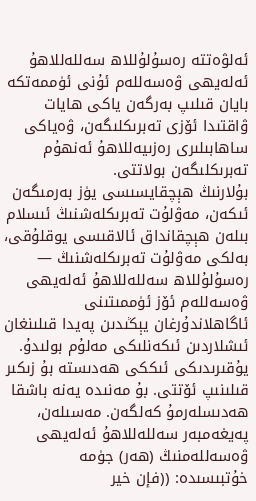ئەلۋەتتە رەسۇلۇللاھ سەللەللاھۇ ئەلەيھى ۋەسەللەم ئۇنى ئۈممەتكە بايان قىلىپ بەرگەن ياكى ھايات ۋاقتىدا ئۆزى تەبرىكلىگەن، ۋەياكى ساھابىلىرى رەزىيەللاھۇ ئەنھۇم تەبرىكلىگەن بولاتتى.
بۇلارنىڭ ھېچقايسىسى يۈز بەرمىگەن ئىكەن، مەۋلۇت تەبرىكلەشنىڭ ئىسلام بىلەن ھېچقانداق ئالاقىسى يوقلۇقى، بەلكى مەۋلۇت تەبرىكلەشنىڭ — رەسۇلۇللاھ سەللەللاھۇ ئەلەيھى ۋەسەللەم ئۆز ئۈممىتىنى ئاگاھلاندۇرغان يېڭىدىن پەيدا قىلىنغان ئىشلاردىن ئىكەنلىكى مەلۇم بولىدۇ. يۇقىرىدىكى ئىككى ھەدىستە بۇ زىكىر قىلىنىپ ئۆتتى. بۇ مەنىدە يەنە باشقا ھەدىسلەرمۇ كەلگەن. مەسىلەن، پەيغەمبەر سەللەللاھۇ ئەلەيھى ۋەسەللەمنىڭ (ھەر) جۈمە خۇتبىسىدە: ((فإن خير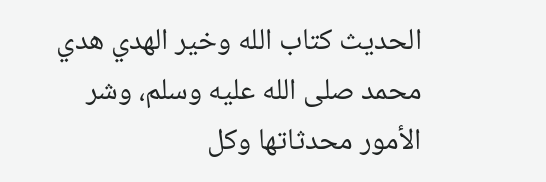الحديث كتاب الله وخير الهدي هدي محمد صلى الله عليه وسلم، وشر الأمور محدثاتها وكل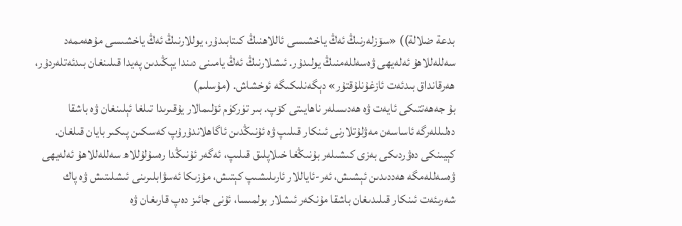بدعة ضلالة)) «سۆزلەرنىڭ ئەڭ ياخشىسى ئاللاھنىڭ كىتابىدۇر، يوللارنىڭ ئەڭ ياخشىسى مۇھەممەد سەللەللاھۇ ئەلەيھى ۋەسەللەمنىڭ يولىدۇر. ئىشلارنىڭ ئەڭ يامىنى دىندا يېڭىدىن پەيدا قىلىنغان بىدئەتلەردۇر، ھەرقانداق بىدئەت ئازغۇنلۇقتۇر» دېگەنلىكىگە ئوخشاش. (مۇسلىم)
بۇ جەھەتتىكى ئايەت ۋە ھەدىسلەر ناھايىتى كۆپ. بىر تۈركۈم ئۆلىمالار يۇقىرىدا تىلغا ئېلىنغان ۋە باشقا دەلىللەرگە ئاساسەن مەۋلۇتلارنى ئىنكار قىلىپ ۋە ئۇنىڭدىن ئاگاھلاندۇرۇپ كەسكىن پىكىر بايان قىلغان. كېيىنكى دەۋردىكى بەزى كىشىلەر بۇنىڭغا خىلاپلىق قىلىپ، ئەگەر ئۇنىڭدا رەسۇلۇللاھ سەللەللاھۇ ئەلەيھى ۋەسەللەمگە ھەددىدىن ئېشىش، ئەر-ئاياللار ئارىلىشىپ كېتىش، مۇزىكا ئەسۋابلىرىنى ئىشلىتىش ۋە پاك شەرىئەت ئىنكار قىلىدىغان باشقا مۇنكەر ئىشلار بولمىسا، ئۇنى جائىز دەپ قارىغان ۋە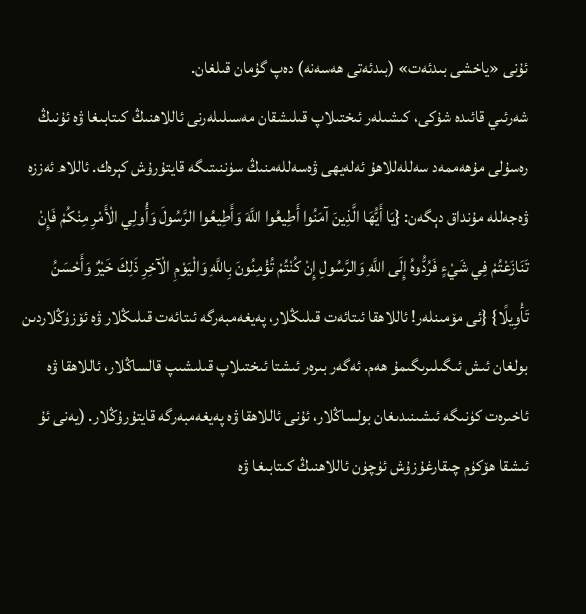ئۇنى «ياخشى بىدئەت» (بىدئەتى ھەسەنە) دەپ گۇمان قىلغان.
شەرئىي قائىدە شۇكى، كىشىلەر ئىختىلاپ قىلىشقان مەسىلىلەرنى ئاللاھنىڭ كىتابىغا ۋە ئۇنىڭ رەسۇلى مۇھەممەد سەللەللاھۇ ئەلەيھى ۋەسەللەمنىڭ سۈننىتىگە قايتۇرۇش كېرەك. ئاللاھ ئەززە ۋەجەللە مۇنداق دېگەن: {يَا أَيُّهَا الَّذِينَ آمَنُوا أَطِيعُوا اللَّهَ وَأَطِيعُوا الرَّسُولَ وَأُولِي الْأَمْرِ مِنْكُمْ فَإِنْ تَنَازَعْتُمْ فِي شَيْءٍ فَرُدُّوهُ إِلَى اللَّهِ وَالرَّسُولِ إِنْ كُنْتُمْ تُؤْمِنُونَ بِاللَّهِ وَالْيَوْمِ الْآخِرِ ذَلِكَ خَيْرٌ وَأَحْسَنُ تَأْوِيلًا} {ئى مۆمىنلەر! ئاللاھقا ئىتائەت قىلىڭلار، پەيغەمبەرگە ئىتائەت قىلىڭلار ۋە ئۆزۈڭلاردىن بولغان ئىش ئىگىلىرىگىمۇ ھەم. ئەگەر بىرەر ئىشتا ئىختىلاپ قىلىشىپ قالساڭلار، ئاللاھقا ۋە ئاخىرەت كۈنىگە ئىشىنىدىغان بولساڭلار، ئۇنى ئاللاھقا ۋە پەيغەمبەرگە قايتۇرۇڭلار. (يەنى ئۇ ئىشقا ھۆكۈم چىقارغۇزۇش ئۈچۈن ئاللاھنىڭ كىتابىغا ۋە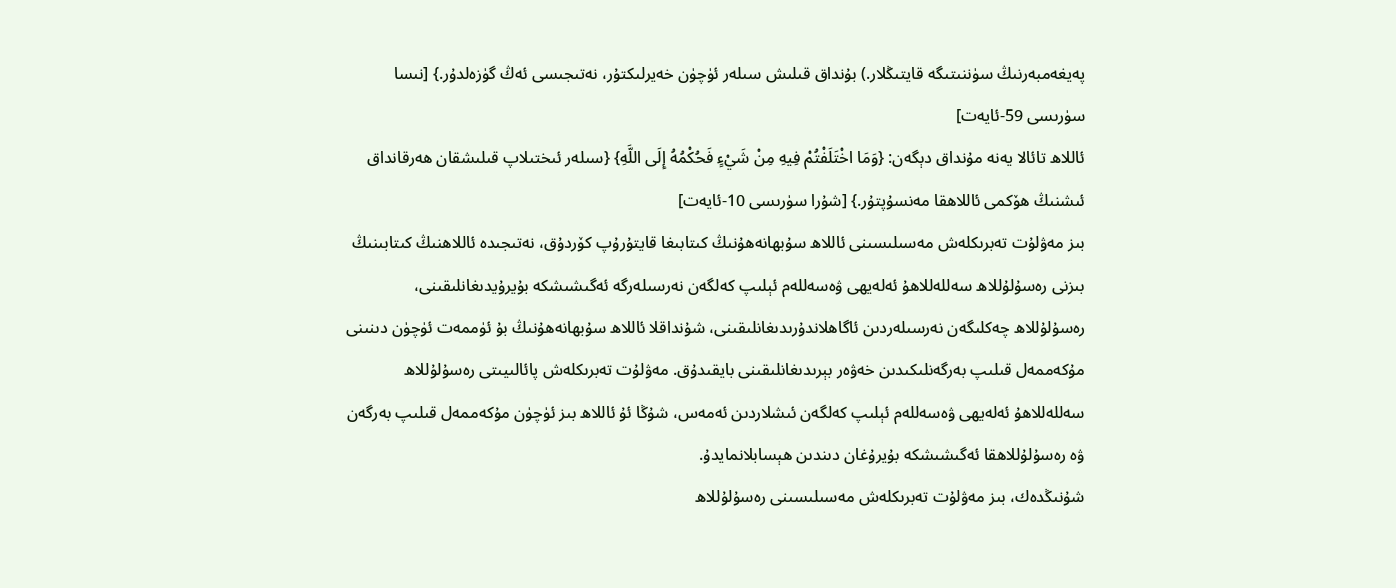پەيغەمبەرنىڭ سۈننىتىگە قايتىڭلار.) بۇنداق قىلىش سىلەر ئۈچۈن خەيرلىكتۇر، نەتىجىسى ئەڭ گۈزەلدۇر.} [نىسا سۈرىسى 59-ئايەت]
ئاللاھ تائالا يەنە مۇنداق دېگەن: {وَمَا اخْتَلَفْتُمْ فِيهِ مِنْ شَيْءٍ فَحُكْمُهُ إِلَى اللَّهِ} {سىلەر ئىختىلاپ قىلىشقان ھەرقانداق ئىشنىڭ ھۆكمى ئاللاھقا مەنسۇپتۇر.} [شۇرا سۈرىسى 10-ئايەت]
بىز مەۋلۇت تەبرىكلەش مەسىلىسىنى ئاللاھ سۇبھانەھۇنىڭ كىتابىغا قايتۇرۇپ كۆردۇق، نەتىجىدە ئاللاھنىڭ كىتابىنىڭ بىزنى رەسۇلۇللاھ سەللەللاھۇ ئەلەيھى ۋەسەللەم ئېلىپ كەلگەن نەرسىلەرگە ئەگىشىشكە بۇيرۇيدىغانلىقىنى، رەسۇلۇللاھ چەكلىگەن نەرسىلەردىن ئاگاھلاندۇرىدىغانلىقىنى، شۇنداقلا ئاللاھ سۇبھانەھۇنىڭ بۇ ئۈممەت ئۈچۈن دىنىنى مۇكەممەل قىلىپ بەرگەنلىكىدىن خەۋەر بېرىدىغانلىقىنى بايقىدۇق. مەۋلۇت تەبرىكلەش پائالىيىتى رەسۇلۇللاھ سەللەللاھۇ ئەلەيھى ۋەسەللەم ئېلىپ كەلگەن ئىشلاردىن ئەمەس، شۇڭا ئۇ ئاللاھ بىز ئۈچۈن مۇكەممەل قىلىپ بەرگەن ۋە رەسۇلۇللاھقا ئەگىشىشكە بۇيرۇغان دىندىن ھېسابلانمايدۇ.
شۇنىڭدەك، بىز مەۋلۇت تەبرىكلەش مەسىلىسىنى رەسۇلۇللاھ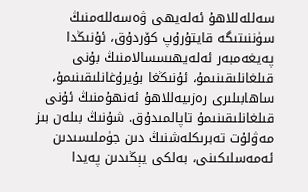سەللەللاھۇ ئەلەيھى ۋەسەللەمنىڭ سۈننىتىگە قايتۇرۇپ كۆردۇق، ئۇنىڭدا پەيغەمبەر ئەلەيھىسسالامنىڭ بۇنى قىلغانلىقىنىمۇ، ئۇنىڭغا بۇيرۇغانلىقىنىمۇ، ساھابىلىرى رەزىيەللاھۇ ئەنھۇمنىڭ ئۇنى قىلغانلىقىنىمۇ تاپالمىدۇق. شۇنىڭ بىلەن بىز مەۋلۇت تەبرىكلەشنىڭ دىن جۈملىسىدىن ئەمەسلىكىنى، بەلكى يېڭىدىن پەيدا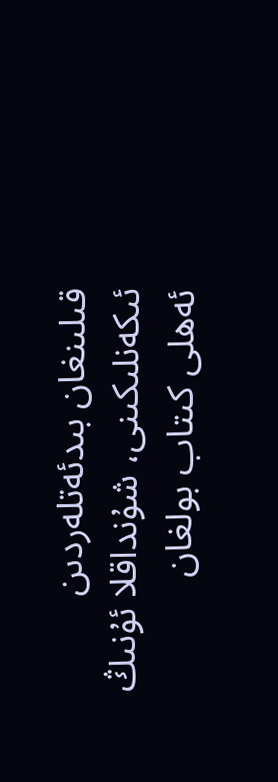قىلىنغان بىدئەتلەردىن ئىكەنلىكىنى، شۇنداقلا ئۇنىڭ ئەھلى كىتاب بولغان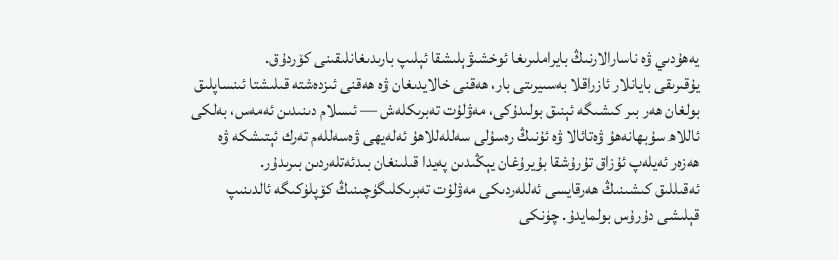يەھۇدىي ۋە ناسارالارنىڭ بايراملىرىغا ئوخشىۋېلىشقا ئېلىپ بارىدىغانلىقىنى كۆردۇق.
يۇقىرىقى بايانلار ئازراقلا بەسىيرىتى بار، ھەقنى خالايدىغان ۋە ھەقنى ئىزدەشتە قىلىشتا ئىنساپلىق بولغان ھەر بىر كىشىگە ئېنىق بولىدۇكى، مەۋلۇت تەبرىكلەش — ئىسلام دىنىدىن ئەمەس، بەلكى ئاللاھ سۇبھانەھۇ ۋەتائالا ۋە ئۇنىڭ رەسۇلى سەللەللاھۇ ئەلەيھى ۋەسەللەم تەرك ئېتىشكە ۋە ھەزەر ئەيلەپ ئۇزاق تۇرۇشقا بۇيرۇغان يېڭىدىن پەيدا قىلىنغان بىدئەتلەردىن بىرىدۇر.
ئەقىللىق كىشىنىڭ ھەرقايسى ئەللەردىكى مەۋلۇت تەبرىكلىگۈچىنىڭ كۆپلۈكىگە ئالدىنىپ قېلىشى دۇرۇس بولمايدۇ. چۈنكى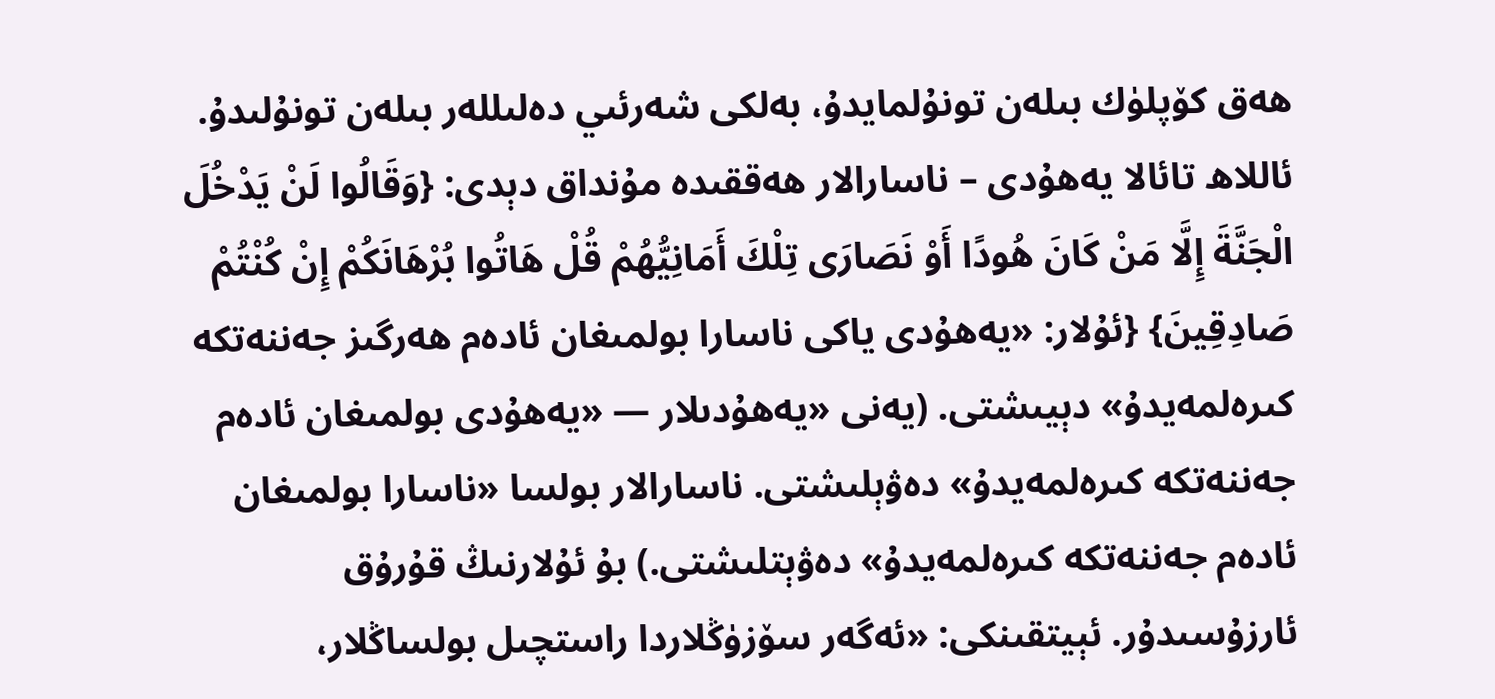ھەق كۆپلۈك بىلەن تونۇلمايدۇ، بەلكى شەرئىي دەلىللەر بىلەن تونۇلىدۇ. ئاللاھ تائالا يەھۇدى – ناسارالار ھەققىدە مۇنداق دېدى: {وَقَالُوا لَنْ يَدْخُلَ الْجَنَّةَ إِلَّا مَنْ كَانَ هُودًا أَوْ نَصَارَى تِلْكَ أَمَانِيُّهُمْ قُلْ هَاتُوا بُرْهَانَكُمْ إِنْ كُنْتُمْ صَادِقِينَ} {ئۇلار: «يەھۇدى ياكى ناسارا بولمىغان ئادەم ھەرگىز جەننەتكە كىرەلمەيدۇ» دېيىشتى. (يەنى «يەھۇدىلار — «يەھۇدى بولمىغان ئادەم جەننەتكە كىرەلمەيدۇ» دەۋېلىشتى. ناسارالار بولسا «ناسارا بولمىغان ئادەم جەننەتكە كىرەلمەيدۇ» دەۋېتلىشتى.) بۇ ئۇلارنىڭ قۇرۇق ئارزۇسىدۇر. ئېيتقىنكى: «ئەگەر سۆزۈڭلاردا راستچىل بولساڭلار،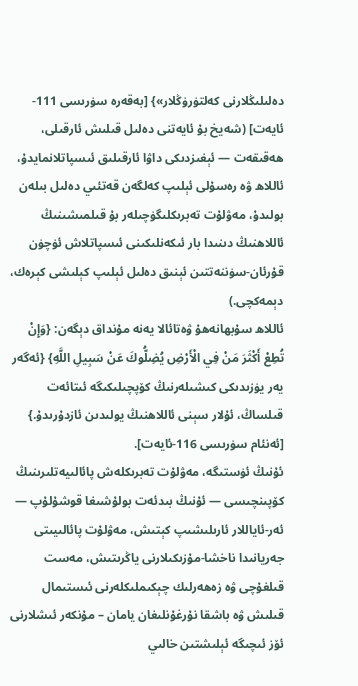دەلىلىڭلارنى كەلتۈرۈڭلار»} [بەقەرە سۈرىسى 111-ئايەت] (شەيخ بۇ ئايەتنى دەلىل قىلىش ئارقىلى، ھەقىقەت — ئېغىزدىكى داۋا ئارقىلىق ئىسپاتلانمايدۇ، ئاللاھ ۋە رەسۇلى ئېلىپ كەلگەن قەتئىي دەلىل بىلەن بولىدۇ، مەۋلۇت تەبرىكلىگۈچىلەر بۇ قىلمىشىنىڭ ئاللاھنىڭ دىنىدا بار ئىكەنلىكىنى ئىسپاتلاش ئۈچۈن قۇرئان-سۈننەتتىن ئېنىق دەلىل ئېلىپ كېلىشى كېرەك، دېمەكچى.)
ئاللاھ سۇبھانەھۇ ۋەتائالا يەنە مۇنداق دېگەن: {وَإِنْ تُطِعْ أَكْثَرَ مَنْ فِي الْأَرْضِ يُضِلُّوكَ عَنْ سَبِيلِ اللَّهِ} {ئەگەر يەر يۈزىدىكى كىشىلەرنىڭ كۆپچىلىكىگە ئىتائەت قىلساڭ، ئۇلار سېنى ئاللاھنىڭ يولىدىن ئازدۇرىدۇ.} [ئەنئام سۈرىسى 116-ئايەت].
ئۇنىڭ ئۈستىگە، مەۋلۇت تەبرىكلەش پائالىيەتلىرىنىڭ كۆپىنچىسى — ئۇنىڭ بىدئەت بولۇشىغا قوشۇلۇپ — ئەر-ئاياللار ئارىلىشىپ كېتىش، مەۋلۇت پائالىيىتى جەريانىدا ناخشا-مۇزىكىلارنى ياڭرىتىش، مەست قىلغۇچى ۋە زەھەرلىك چېكىملىكلەرنى ئىستىمال قىلىش ۋە باشقا نۇرغۇنلىغان يامان – مۇنكەر ئىشلارنى ئۆز ئىچىگە ئېلىشتىن خالىي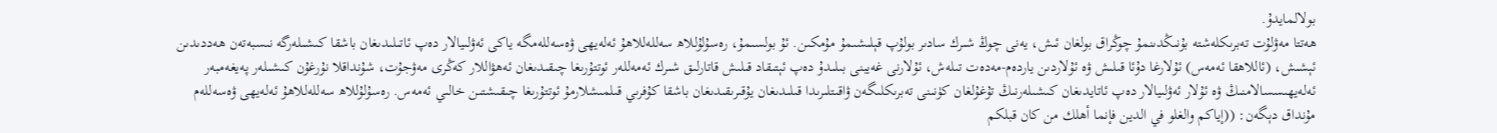بولالمايدۇ.
ھەتتا مەۋلۇت تەبرىكلەشتە بۇنىڭدىنمۇ چوڭراق بولغان ئىش، يەنى چوڭ شىرك سادىر بولۇپ قېلىشىمۇ مۇمكىن. ئۇ بولسىمۇ، رەسۇلۇللاھ سەللەللاھۇ ئەلەيھى ۋەسەللەمگە ياكى ئەۋلىيالار دەپ ئاتىلىدىغان باشقا كىشىلەرگە نىسبەتەن ھەددىدىن ئېشىش، (ئاللاھقا ئەمەس) ئۇلارغا دۇئا قىلىش ۋە ئۇلاردىن ياردەم-مەدەت تىلەش، ئۇلارنى غەيبنى بىلىدۇ دەپ ئېتىقاد قىلىش قاتارلىق شىرك ئەمەللەر ئوتتۇرىغا چىقىدىغان ئەھۋاللار كەڭرى مەۋجۇت، شۇنداقلا نۇرغۇن كىشىلەر پەيغەمبەر ئەلەيھىسسالامنىڭ ۋە ئۇلار ئەۋلىيالار دەپ ئاتايدىغان كىشىلەرنىڭ تۇغۇلغان كۈنىنى تەبرىكلىگەن ۋاقىتلىرىدا قىلىدىغان يۇقىرىقىدىغان باشقا كۇفرىي قىلمىشلارمۇ ئوتتۇرىغا چىقىشتىن خالىي ئەمەس. رەسۇلۇللاھ سەللەللاھۇ ئەلەيھى ۋەسەللەم مۇنداق دېگەن: ((إياكم والغلو في الدين فإنما أهلك من كان قبلكم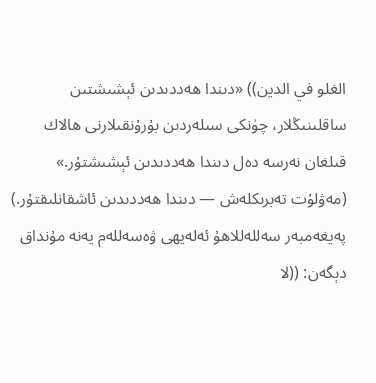الغلو في الدين)) «دىندا ھەددىدىن ئېشىشتىن ساقلىنىڭلار، چۈنكى سىلەردىن بۇرۇنقىلارنى ھالاك قىلغان نەرسە دەل دىندا ھەددىدىن ئېشىشتۇر.» (مەۋلۇت تەبرىكلەش — دىندا ھەددىدىن ئاشقانلىقتۇر.)
پەيغەمبەر سەللەللاھۇ ئەلەيھى ۋەسەللەم يەنە مۇنداق دېگەن: ((لا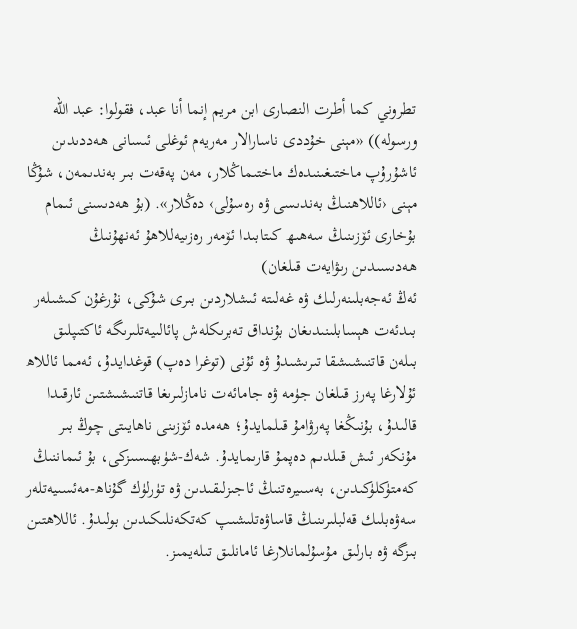تطروني كما أطرت النصارى ابن مريم إنما أنا عبد، فقولوا: عبد الله ورسوله)) «مېنى خۇددى ناسارالار مەريەم ئوغلى ئىسانى ھەددىدىن ئاشۇرۇپ ماختىغىنىدەك ماختىماڭلار، مەن پەقەت بىر بەندىمەن، شۇڭا مېنى ‹ئاللاھنىڭ بەندىسى ۋە رەسۇلى› دەڭلار». (بۇ ھەدىسنى ئىمام بۇخارى ئۆزىنىڭ سەھىھ كىتابىدا ئۆمەر رەزىيەللاھۇ ئەنھۇنىڭ ھەدىسىدىن رىۋايەت قىلغان)
ئەڭ ئەجەبلىنەرلىك ۋە غەلىتە ئىشلاردىن بىرى شۇكى، نۇرغۇن كىشىلەر بىدئەت ھېسابلىنىدىغان بۇنداق تەبرىكلەش پائالىيەتلىرىگە ئاكتىپلىق بىلەن قاتنىشىشقا تىرىشىدۇ ۋە ئۇنى (توغرا دەپ) قوغدايدۇ، ئەمما ئاللاھ ئۇلارغا پەرز قىلغان جۈمە ۋە جامائەت نامازلىرىغا قاتنىشىشتىن ئارقىدا قالىدۇ، بۇنىڭغا پەرۋامۇ قىلمايدۇ؛ ھەمدە ئۆزىنى ناھايىتى چوڭ بىر مۇنكەر ئىش قىلدىم دەپمۇ قارىمايدۇ. شەك-شۈبھىسىزكى، بۇ ئىماننىڭ كەمتۈكلۈكىدىن، بەسىيرەتنىڭ ئاجىزلىقىدىن ۋە تۈرلۈك گۇناھ-مەئسىيەتلەر سەۋەبلىك قەلبلىرىنىڭ قاساۋەتلىشىپ كەتكەنلىكىدىن بولىدۇ. ئاللاھتىن بىزگە ۋە بارلىق مۇسۇلمانلارغا ئامانلىق تىلەيمىز.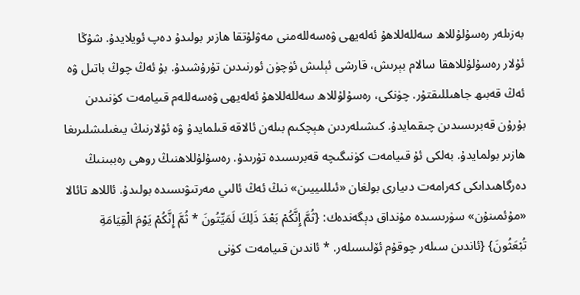بەزىلەر رەسۇلۇللاھ سەللەللاھۇ ئەلەيھى ۋەسەللەمنى مەۋلۇتقا ھازىر بولىدۇ دەپ ئويلايدۇ. شۇڭا ئۇلار رەسۇلۇللاھقا سالام بېرىش، قارشى ئېلىش ئۈچۈن ئورنىدىن تۇرۇشىدۇ. بۇ ئەڭ چوڭ باتىل ۋە ئەڭ قەبىھ جاھىللىقتۇر. چۈنكى، رەسۇلۇللاھ سەللەللاھۇ ئەلەيھى ۋەسەللەم قىيامەت كۈنىدىن بۇرۇن قەبرىسىدىن چىقمايدۇ. كىشىلەردىن ھېچكىم بىلەن ئالاقە قىلمايدۇ ۋە ئۇلارنىڭ يىغىلىشلىرىغا ھازىر بولمايدۇ. بەلكى ئۇ قىيامەت كۈنىگىچە قەبرىسىدە تۇرىدۇ. رەسۇلۇللاھنىڭ روھى رەببىنىڭ دەرگاھىداىكى كەرامەت دىيارى بولغان «ئىللىييىن» نىڭ ئەڭ ئالىي مەرتىۋىسىدە بولىدۇ. ئاللاھ تائالا «مۇئمىنۇن» سۈرىسىدە مۇنداق دېگەندەك: {ثُمَّ إِنَّكُمْ بَعْدَ ذَلِكَ لَمَيِّتُونَ * ثُمَّ إِنَّكُمْ يَوْمَ الْقِيَامَةِ تُبْعَثُونَ} {ئاندىن سىلەر چوقۇم ئۆلىسىلەر. * ئاندىن قىيامەت كۈنى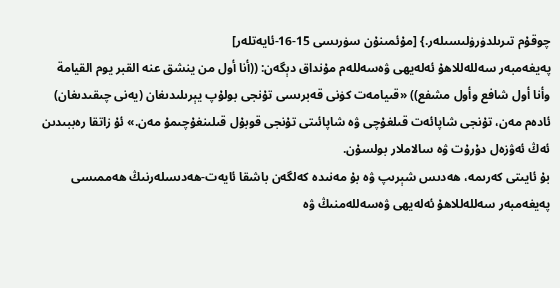چوقۇم تىرىلدۈرۈلىسىلەر.} [مۇئمىنۇن سۈرىسى 15-16-ئايەتلەر]
پەيغەمبەر سەللەللاھۇ ئەلەيھى ۋەسەللەم مۇنداق دېگەن: ((أنا أول من ينشق عنه القبر يوم القيامة وأنا أول شافع وأول مشفع)) «قىيامەت كۈنى قەبرىسى تۇنجى بولۇپ يېرىلىدىغان (يەنى چىقىدىغان) ئادەم مەن، تۇنجى شاپائەت قىلغۇچى ۋە شاپائىتى تۇنجى قوبۇل قىلىنغۇچىمۇ مەن.» ئۇ زاتقا رەببىدىن ئەڭ ئەۋزەل دۇرۇت ۋە سالاملار بولسۇن.
بۇ ئايىتى كەرىمە، ھەدىس شېرىپ ۋە بۇ مەنىدە كەلگەن باشقا ئايەت-ھەدىسلەرنىڭ ھەممىسى پەيغەمبەر سەللەللاھۇ ئەلەيھى ۋەسەللەمنىڭ ۋە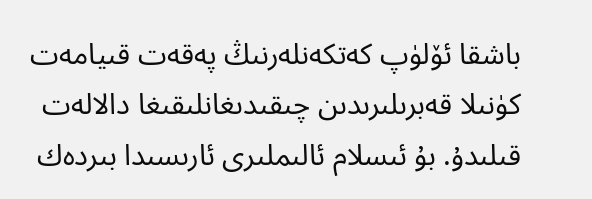باشقا ئۆلۈپ كەتكەنلەرنىڭ پەقەت قىيامەت كۈنىلا قەبرىلىرىدىن چىقىدىغانلىقىغا دالالەت قىلىدۇ. بۇ ئىسلام ئالىملىرى ئارىسىدا بىردەك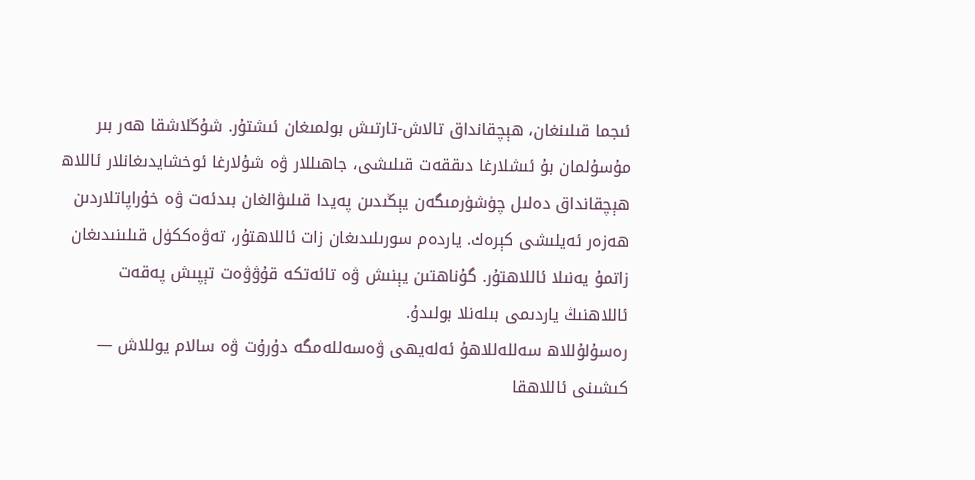ئىجما قىلىنغان، ھېچقانداق تالاش-تارتىش بولمىغان ئىشتۇر. شۇڭلاشقا ھەر بىر مۇسۇلمان بۇ ئىشلارغا دىققەت قىلىشى، جاھىللار ۋە شۇلارغا ئوخشايدىغانلار ئاللاھ ھېچقانداق دەلىل چۈشۈرمىگەن يېڭىدىن پەيدا قىلىۋالغان بىدئەت ۋە خۇراپاتلاردىن ھەزەر ئەيلىشى كېرەك. ياردەم سورىلىدىغان زات ئاللاھتۇر، تەۋەككۈل قىلىنىدىغان زاتمۇ يەنىلا ئاللاھتۇر. گۇناھتىن يېنىش ۋە تائەتكە قۇۋۋەت تېپىش پەقەت ئاللاھنىڭ ياردىمى بىلەنلا بولىدۇ.
رەسۇلۇللاھ سەللەللاھۇ ئەلەيھى ۋەسەللەمگە دۇرۇت ۋە سالام يوللاش — كىشىنى ئاللاھقا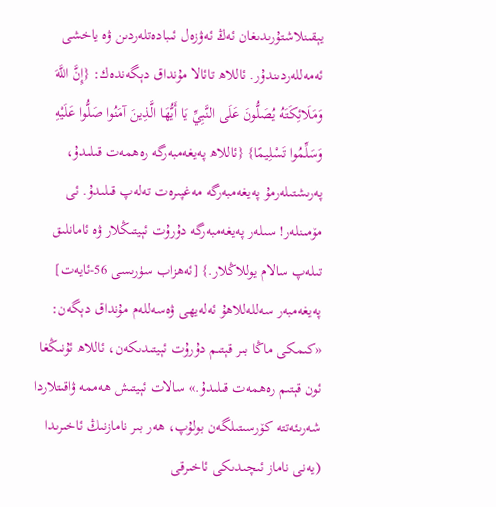يېقىنلاشتۇرىدىغان ئەڭ ئەۋزەل ئىبادەتلەردىن ۋە ياخشى ئەمەللەردىندۇر. ئاللاھ تائالا مۇنداق دېگەندەك: {إِنَّ اللَّهَ وَمَلَائِكَتَهُ يُصَلُّونَ عَلَى النَّبِيِّ يَا أَيُّهَا الَّذِينَ آمَنُوا صَلُّوا عَلَيْهِ وَسَلِّمُوا تَسْلِيمًا} {ئاللاھ پەيغەمبەرگە رەھمەت قىلىدۇ، پەرىشتىلەرمۇ پەيغەمبەرگە مەغپىرەت تەلەپ قىلىدۇ. ئى مۆمىنلەر! سىلەر پەيغەمبەرگە دۇرۇت ئېيتىڭلار ۋە ئامانلىق تىلەپ سالام يوللاڭلار.} [ئەھزاب سۈرىسى 56-ئايەت] پەيغەمبەر سەللەللاھۇ ئەلەيھى ۋەسەللەم مۇنداق دېگەن: «كىمكى ماڭا بىر قېتىم دۇرۇت ئېيتىدىكەن، ئاللاھ ئۇنىڭغا ئون قېتىم رەھمەت قىلىدۇ.» سالات ئېيتىش ھەممە ۋاقىتلاردا شەرىئەتتە كۆرسىتىلگەن بولۇپ، ھەر بىر نامازنىڭ ئاخىرىدا (يەنى ناماز ئىچىدىكى ئاخىرقى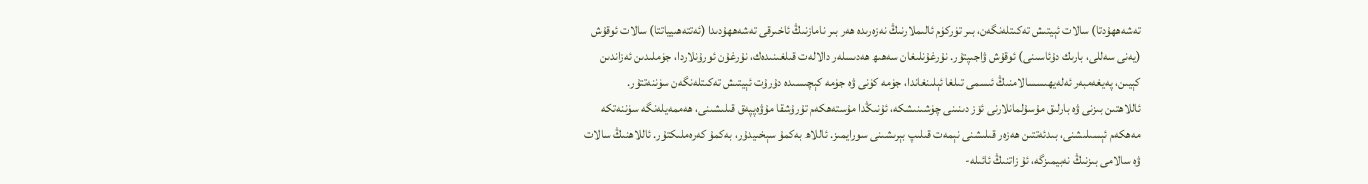تەشەھھۇدتا) سالات ئېيتىش تەكىتلەنگەن، بىر تۈركۈم ئالىملارنىڭ نەزەرىدە ھەر بىر نامازنىڭ ئاخىرقى تەشەھھۇدىدا (ئەتتەھىيياتتا) سالات ئوقۇش (يەنى سەللى، بارىك دۇئاسىنى) ئوقۇش ۋاجىپتۇر. نۇرغۇنلىغان سەھىھ ھەدىسلەر دالالەت قىلغىنىدەك، نۇرغۇن ئورۇنلاردا، جۈملىدىن ئەزاندىن كېيىن، پەيغەمبەر ئەلەيھىسسالامنىڭ ئىسمى تىلغا ئېلىنغاندا، جۈمە كۈنى ۋە جۈمە كېچىسىدە دۇرۇت ئېيتىش تەكىتلەنگەن سۈننەتتۇر.
ئاللاھتىن بىزنى ۋە بارلىق مۇسۇلمانلارنى ئۆز دىنىنى چۈشىنىشكە، ئۇنىڭدا مۇستەھكەم تۇرۇشقا مۇۋەپپەق قىلىشىنى، ھەممەيلەنگە سۈننەتكە مەھكەم ئېسىلىشنى، بىدئەتتىن ھەزەر قىلىشنى نېمەت قىلىپ بېرىشىنى سورايمىز. ئاللاھ بەكمۇ سېخىيدۇر، بەكمۇ كەرەملىكتۇر. ئاللاھنىڭ سالات ۋە سالامى بىزنىڭ نەبيمىزگە، ئۇ زاتنىڭ ئائىلە-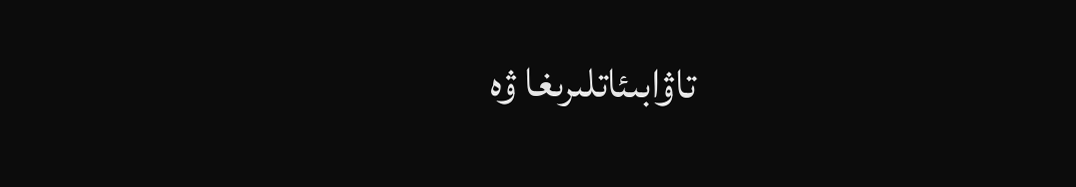تاۋابىئاتلىرىغا ۋە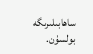ساھابىلىرىگە بولسۇن.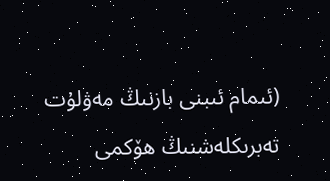(ئىمام ئىبنى بازنىڭ مەۋلۇت تەبرىكلەشنىڭ ھۆكمى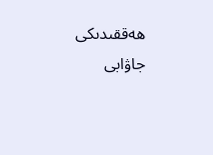ھەققىدىكى جاۋابى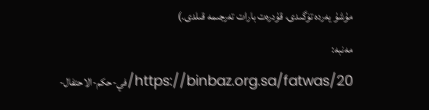مۇشۇ يەردە تۈگىدى، قۇدرەت بارات تەرجىمە قىلدى.)
مەنبە:
https://binbaz.org.sa/fatwas/20/في-حكم-الاحتفال-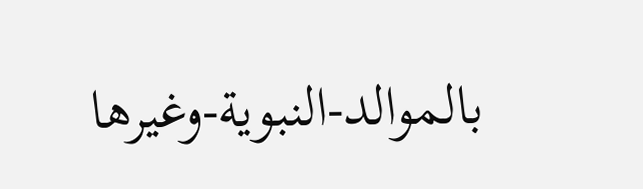بالموالد-النبوية-وغيرها